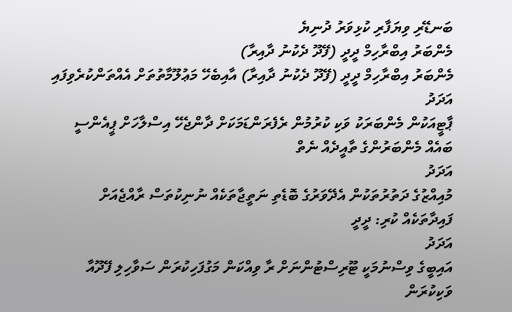ބަނޑޭރި ވިޔަފާރި ކުޅިވަރު ދުނިޔެ
މެންބަރު އިބްރާހިމް ދީދީ (ފޭދޫ ދެކުނު ދާއިރާ)
މެންބަރު އިބްރާހިމް ދީދީ (ފޭދޫ ދެކުނު ދާއިރާ) އާއިބެހޭ މަޢުލޫމާތުތަށް އެއްތަންކުރެވިފައި
އަދަދު
ޕާޓީއަކުން މެންބަރަކު ވަކި ކުރުމުން ރެފެރަންޑަމަކަށް ދާންޖެހޭ އިސްލާހަށް ޕީއެންސީ ބައެއް މެންބަރުންގެ ތާއީދެއް ނެތް
އަދަދު
މުއިއްޒުގެ ދަތުރުތަކުން އެދޭވަރުގެ ބޮޑެތި ނަތީޖާތަކެއް ނުނިކުތަސް ރާއްޖެއަށް ފައިދާތަކެއް ކުރި: ދީދީ
އަދަދު
އައިބީގެ ވިސްނުމަކީ ޓޫރިސްޓުންނަށް ރާ ވިއްކަން މަގުފަހިކުރަން ސަވާހިލި ފޭދޫއާ ވަކިކުރަން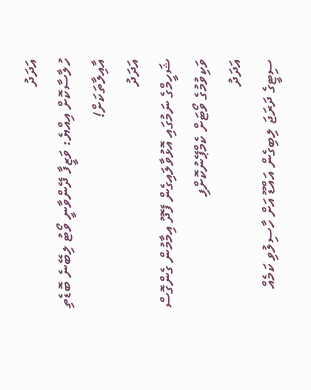އަދަދު
ހުލާސާކޮށް އިއްޔެ: ވަޒީފާ ދޭންވާނީ ވޯޓު ލިބޭނެ ބޮޑެތި އާއިލާތަކަށް!
އަދަދު
ޝަހީމްގެ ނަމުގައި އޮޅުވާލައިގެން ފޭދޫ އިމާމުން ގެންގޮސް ވަކިވުމުގެ ވޯޓަށް ކެމްޕޭނުކޮށްފި
އަދަދު
ސިޓީގެ ދަރަޖަ ލިބިގެން އައްޑޫ އަށް ހާސިލުވި ކަމެއް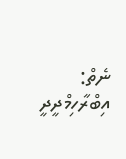ނެތް: އިބްރާހިމްދީދީ